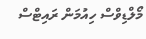މޯލްޑިވްސް ހިއުމަން ރައިޓްސް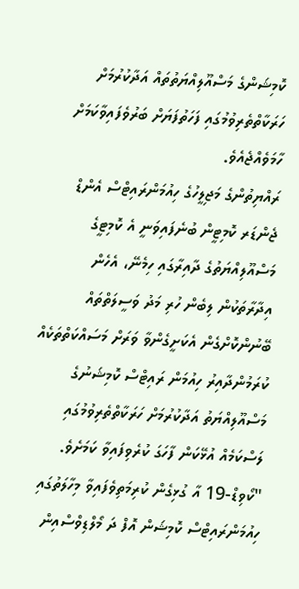ކޮމިޝަންގެ މަސްއޫލިއްޔަތުތައް އަދާކުރުމަށް ހަރަކާތްތެރިވުމުގައި ފަހަތުފަޔަށް ބަރުވެފައިވާކަމަށް ހާމަވެއްޖެއެވެ.
ރައްޔިތުންގެ މަޖިލީހުގެ ހިއުމަންރައިޓްސް އެންޑް ޖެންޑަރ ކޮމިޓީން ބުނެފައިވަނީ އެ ކޮމިޓީގެ މަސްއޫލިއްޔަތުގެ ދާއިރާގައި ހިމެނޭ، އެހެން އިދާރާތަކުން ލިބެން ހުރި މަދު ވަސީލަތްތައް ބޭނުންކޮށްގެން އެކަށީގެންވާ ވަރަށް މަސައްކަތްތަކެއް ކުރަމުންދާއިރު ހިއުމަން ރައިޓްސް ކޮމިޝަނުގެ މަސްއޫލިއްޔަތު އަދާކުރުމަށް ހަރަކާތްތެރިވުމުގައި ލަސްކަމެއް އުޅޭކަން ފާހަގަ ކުރެވިފައިވާ ކަމަށެވެ.
"ކޯވިޑް-19 އާ ގުޅިގެން ކުރިމަތިވެފައިވާ މިހާލަތުގައި ހިއުމަންރައިޓްސް ކޮމިޝަން އޮފް ދަ މޯލްޑިވްސްއިން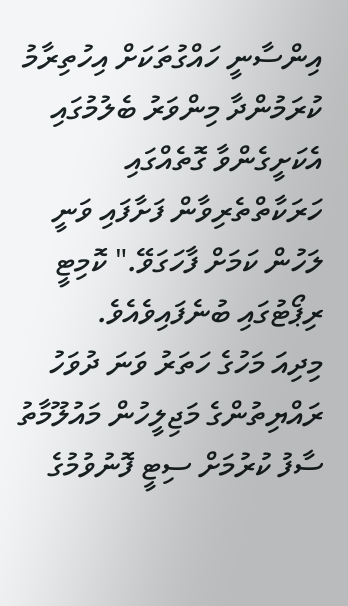އިންސާނީ ހައްގުތަކަށް އިހުތިރާމު ކުރަމުންދާ މިންވަރު ބެލުމުގައި އެކަށީގެންވާ ގޮތެއްގައި ހަރަކާތްތެރިވާން ފަށާފައި ވަނީ ލަހުން ކަމަށް ފާހަގަވޭ." ކޮމިޓީ ރިޕޯޓުގައި ބުނެފައިވެއެވެ.
މިދިއަ މަހުގެ ހަތަރު ވަނަ ދުވަހު ރައްޔިތުންގެ މަޖިލީހުން މައުލޫމާތު ސާފު ކުރުމަށް ސިޓީ ފޮނުވުމުގެ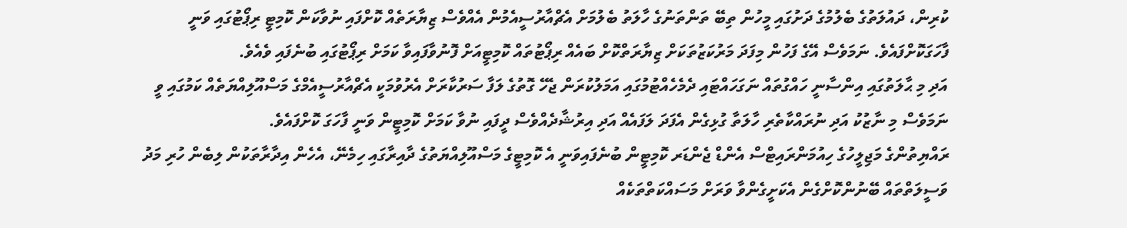ކުރިން، ދައުލަތުގެ ބެލުމުގެ ދަށުގައި މީހުން ތިބޭ ތަންތަނުގެ ހާލަތު ބެލުމަށް އެޗްއާރުސީއެމުން އެއްވެސް ޒިޔާރަތެއް ކޮށްފައި ނުވާކަން ކޮމިޓީ ރިޕޯޓުގައި ވަނީ ފާހަގަކޮށްފައެވެ. ނަމަވެސް އޭގެ ފަހުން މިފަދަ މަރުކަޒުތަކަށް ޒިޔާރަތްކޮށް ބައެއް ރިޕޯޓުތައް ކޮމިޓީއަށް ފޮނުވާފައިވާ ކަމަށް ރިޕޯޓުގައި ބުނެފައި ވެއެވެ.
އަދި މި ޙާލަތުގައި އިންސާނީ ހައްގުތައް ނަގަހައްޓައި ދެމެހެއްޓުމުގައި އަމަލުކުރަން ޖެހޭ ގޮތުގެ ލަފާ ސަރުކާރަށް އެރުވުމަކީ އެޗްއާރުސީއެމްގެ މަސްއޫލިއްޔަތެއް ކަމުގައި ވީ ނަމަވެސް މި ނާޒުކު އަދި ނުރައްކާތެރި ހާލަތާ ގުޅިގެން އެފަދަ ލަފައެއް އަދި އިރުޝާދެއްވެސް ދީފައި ނުވާ ކަމަށް ކޮމިޓީން ވަނީ ފާހަގަ ކޮށްފައެވެ.
ރައްޔިތުންގެ މަޖިލީހުގެ ހިއުމަންރައިޓްސް އެންޑް ޖެންޑަރ ކޮމިޓީން ބުނެފައިވަނީ އެ ކޮމިޓީގެ މަސްއޫލިއްޔަތުގެ ދާއިރާގައި ހިމެނޭ، އެހެން އިދާރާތަކުން ލިބެން ހުރި މަދު ވަސީލަތްތައް ބޭނުންކޮށްގެން އެކަށީގެންވާ ވަރަށް މަސައްކަތްތަކެއް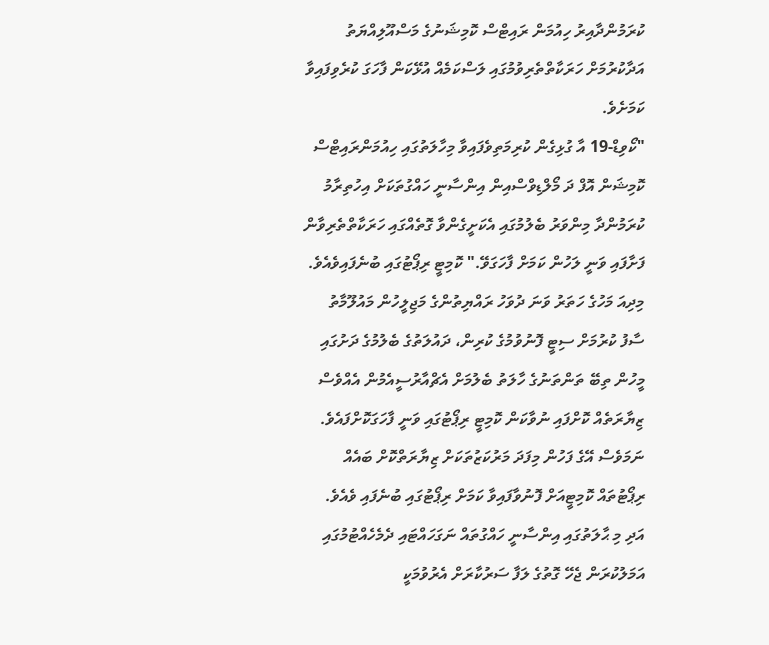ކުރަމުންދާއިރު ހިއުމަން ރައިޓްސް ކޮމިޝަނުގެ މަސްއޫލިއްޔަތު އަދާކުރުމަށް ހަރަކާތްތެރިވުމުގައި ލަސްކަމެއް އުޅޭކަން ފާހަގަ ކުރެވިފައިވާ ކަމަށެވެ.
"ކޯވިޑް-19 އާ ގުޅިގެން ކުރިމަތިވެފައިވާ މިހާލަތުގައި ހިއުމަންރައިޓްސް ކޮމިޝަން އޮފް ދަ މޯލްޑިވްސްއިން އިންސާނީ ހައްގުތަކަށް އިހުތިރާމު ކުރަމުންދާ މިންވަރު ބެލުމުގައި އެކަށީގެންވާ ގޮތެއްގައި ހަރަކާތްތެރިވާން ފަށާފައި ވަނީ ލަހުން ކަމަށް ފާހަގަވޭ." ކޮމިޓީ ރިޕޯޓުގައި ބުނެފައިވެއެވެ.
މިދިއަ މަހުގެ ހަތަރު ވަނަ ދުވަހު ރައްޔިތުންގެ މަޖިލީހުން މައުލޫމާތު ސާފު ކުރުމަށް ސިޓީ ފޮނުވުމުގެ ކުރިން، ދައުލަތުގެ ބެލުމުގެ ދަށުގައި މީހުން ތިބޭ ތަންތަނުގެ ހާލަތު ބެލުމަށް އެޗްއާރުސީއެމުން އެއްވެސް ޒިޔާރަތެއް ކޮށްފައި ނުވާކަން ކޮމިޓީ ރިޕޯޓުގައި ވަނީ ފާހަގަކޮށްފައެވެ. ނަމަވެސް އޭގެ ފަހުން މިފަދަ މަރުކަޒުތަކަށް ޒިޔާރަތްކޮށް ބައެއް ރިޕޯޓުތައް ކޮމިޓީއަށް ފޮނުވާފައިވާ ކަމަށް ރިޕޯޓުގައި ބުނެފައި ވެއެވެ.
އަދި މި ޙާލަތުގައި އިންސާނީ ހައްގުތައް ނަގަހައްޓައި ދެމެހެއްޓުމުގައި އަމަލުކުރަން ޖެހޭ ގޮތުގެ ލަފާ ސަރުކާރަށް އެރުވުމަކީ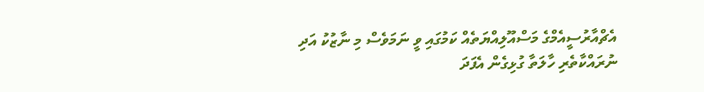އެޗްއާރުސީއެމްގެ މަސްއޫލިއްޔަތެއް ކަމުގައި ވީ ނަމަވެސް މި ނާޒުކު އަދި ނުރައްކާތެރި ހާލަތާ ގުޅިގެން އެފަދަ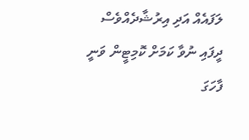ލަފައެއް އަދި އިރުޝާދެއްވެސް ދީފައި ނުވާ ކަމަށް ކޮމިޓީން ވަނީ ފާހަގަ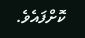ކޮށްފައެވެ.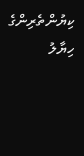ކިޔުންތެރިންގެ ހިޔާލު